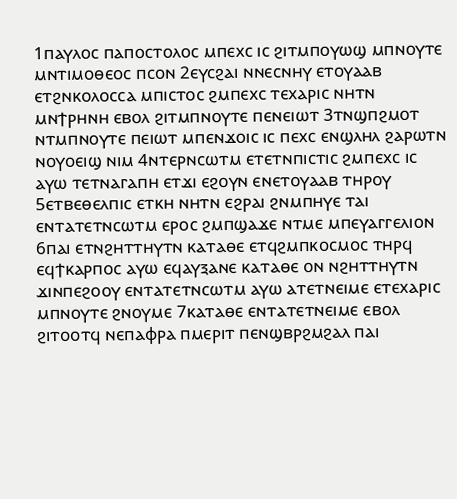1ⲡⲁⲩⲗⲟⲥ ⲡⲁⲡⲟⲥⲧⲟⲗⲟⲥ ⲙⲡⲉⲭⲥ ⲓⲥ ϩⲓⲧⲙⲡⲟⲩⲱϣ ⲙⲡⲛⲟⲩⲧⲉ ⲙⲛⲧⲓⲙⲟⲑⲉⲟⲥ ⲡⲥⲟⲛ 2ⲉⲩⲥϩⲁⲓ ⲛⲛⲉⲥⲛⲏⲩ ⲉⲧⲟⲩⲁⲁⲃ ⲉⲧϩⲛⲕⲟⲗⲟⲥⲥⲁ ⲙⲡⲓⲥⲧⲟⲥ ϩⲙⲡⲉⲭⲥ ⲧⲉⲭⲁⲣⲓⲥ ⲛⲏⲧⲛ ⲙⲛϯⲣⲏⲛⲏ ⲉⲃⲟⲗ ϩⲓⲧⲙⲡⲛⲟⲩⲧⲉ ⲡⲉⲛⲉⲓⲱⲧ 3ⲧⲛϣⲡϩⲙⲟⲧ ⲛⲧⲙⲡⲛⲟⲩⲧⲉ ⲡⲉⲓⲱⲧ ⲙⲡⲉⲛϫⲟⲓⲥ ⲓⲥ ⲡⲉⲭⲥ ⲉⲛϣⲗⲏⲗ ϩⲁⲣⲱⲧⲛ ⲛⲟⲩⲟⲉⲓϣ ⲛⲓⲙ 4ⲛⲧⲉⲣⲛⲥⲱⲧⲙ ⲉⲧⲉⲧⲛⲡⲓⲥⲧⲓⲥ ϩⲙⲡⲉⲭⲥ ⲓⲥ ⲁⲩⲱ ⲧⲉⲧⲛⲁⲅⲁⲡⲏ ⲉⲧϫⲓ ⲉϩⲟⲩⲛ ⲉⲛⲉⲧⲟⲩⲁⲁⲃ ⲧⲏⲣⲟⲩ 5ⲉⲧⲃⲉⲑⲉⲗⲡⲓⲥ ⲉⲧⲕⲏ ⲛⲏⲧⲛ ⲉϩⲣⲁⲓ ϩⲛⲙⲡⲏⲩⲉ ⲧⲁⲓ ⲉⲛⲧⲁⲧⲉⲧⲛⲥⲱⲧⲙ ⲉⲣⲟⲥ ϩⲙⲡϣⲁϫⲉ ⲛⲧⲙⲉ ⲙⲡⲉⲩⲁⲅⲅⲉⲗⲓⲟⲛ 6ⲡⲁⲓ ⲉⲧⲛϩⲏⲧⲧⲏⲩⲧⲛ ⲕⲁⲧⲁⲑⲉ ⲉⲧϥϩⲙⲡⲕⲟⲥⲙⲟⲥ ⲧⲏⲣϥ ⲉϥϯⲕⲁⲣⲡⲟⲥ ⲁⲩⲱ ⲉϥⲁⲩⲝⲁⲛⲉ ⲕⲁⲧⲁⲑⲉ ⲟⲛ ⲛϩⲏⲧⲧⲏⲩⲧⲛ ϫⲓⲛⲡⲉϩⲟⲟⲩ ⲉⲛⲧⲁⲧⲉⲧⲛⲥⲱⲧⲙ ⲁⲩⲱ ⲁⲧⲉⲧⲛⲉⲓⲙⲉ ⲉⲧⲉⲭⲁⲣⲓⲥ ⲙⲡⲛⲟⲩⲧⲉ ϩⲛⲟⲩⲙⲉ 7ⲕⲁⲧⲁⲑⲉ ⲉⲛⲧⲁⲧⲉⲧⲛⲉⲓⲙⲉ ⲉⲃⲟⲗ ϩⲓⲧⲟⲟⲧϥ ⲛⲉⲡⲁⲫⲣⲁ ⲡⲙⲉⲣⲓⲧ ⲡⲉⲛϣⲃⲣϩⲙϩⲁⲗ ⲡⲁⲓ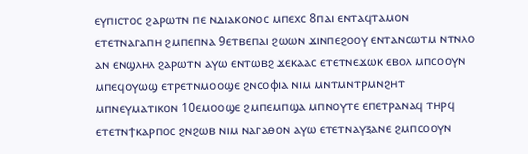ⲉⲩⲡⲓⲥⲧⲟⲥ ϩⲁⲣⲱⲧⲛ ⲡⲉ ⲛⲇⲓⲁⲕⲟⲛⲟⲥ ⲙⲡⲉⲭⲥ 8ⲡⲁⲓ ⲉⲛⲧⲁϥⲧⲁⲙⲟⲛ ⲉⲧⲉⲧⲛⲁⲅⲁⲡⲏ ϩⲙⲡⲉⲡⲛⲁ 9ⲉⲧⲃⲉⲡⲁⲓ ϩⲱⲱⲛ ϫⲓⲛⲡⲉϩⲟⲟⲩ ⲉⲛⲧⲁⲛⲥⲱⲧⲙ ⲛⲧⲛⲗⲟ ⲁⲛ ⲉⲛϣⲗⲏⲗ ϩⲁⲣⲱⲧⲛ ⲁⲩⲱ ⲉⲛⲧⲱⲃϩ ϫⲉⲕⲁⲁⲥ ⲉⲧⲉⲧⲛⲉϫⲱⲕ ⲉⲃⲟⲗ ⲙⲡⲥⲟⲟⲩⲛ ⲙⲡⲉϥⲟⲩⲱϣ ⲉⲧⲣⲉⲧⲛⲙⲟⲟϣⲉ ϩⲛⲥⲟⲫⲓⲁ ⲛⲓⲙ ⲙⲛⲧⲙⲛⲧⲣⲙⲛϩⲏⲧ ⲙⲡⲛⲉⲩⲙⲁⲧⲓⲕⲟⲛ 10ⲉⲙⲟⲟϣⲉ ϩⲙⲡⲉⲙⲡϣⲁ ⲙⲡⲛⲟⲩⲧⲉ ⲉⲡⲉⲧⲣⲁⲛⲁϥ ⲧⲏⲣϥ ⲉⲧⲉⲧⲛϯⲕⲁⲣⲡⲟⲥ ϩⲛϩⲱⲃ ⲛⲓⲙ ⲛⲁⲅⲁⲑⲟⲛ ⲁⲩⲱ ⲉⲧⲉⲧⲛⲁⲩⲝⲁⲛⲉ ϩⲙⲡⲥⲟⲟⲩⲛ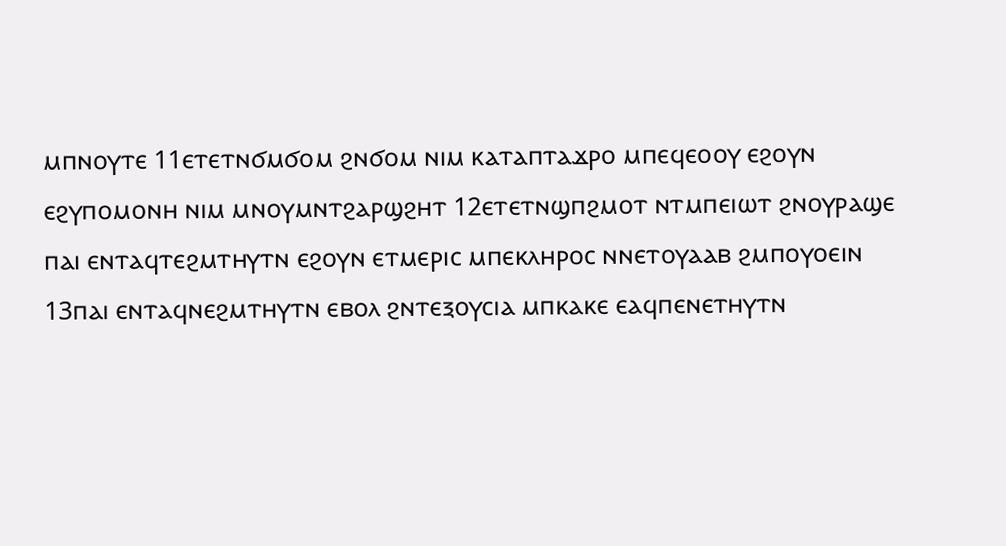ⲙⲡⲛⲟⲩⲧⲉ 11ⲉⲧⲉⲧⲛϭⲙϭⲟⲙ ϩⲛϭⲟⲙ ⲛⲓⲙ ⲕⲁⲧⲁⲡⲧⲁϫⲣⲟ ⲙⲡⲉϥⲉⲟⲟⲩ ⲉϩⲟⲩⲛ ⲉϩⲩⲡⲟⲙⲟⲛⲏ ⲛⲓⲙ ⲙⲛⲟⲩⲙⲛⲧϩⲁⲣϣϩⲏⲧ 12ⲉⲧⲉⲧⲛϣⲡϩⲙⲟⲧ ⲛⲧⲙⲡⲉⲓⲱⲧ ϩⲛⲟⲩⲣⲁϣⲉ ⲡⲁⲓ ⲉⲛⲧⲁϥⲧⲉϩⲙⲧⲏⲩⲧⲛ ⲉϩⲟⲩⲛ ⲉⲧⲙⲉⲣⲓⲥ ⲙⲡⲉⲕⲗⲏⲣⲟⲥ ⲛⲛⲉⲧⲟⲩⲁⲁⲃ ϩⲙⲡⲟⲩⲟⲉⲓⲛ 13ⲡⲁⲓ ⲉⲛⲧⲁϥⲛⲉϩⲙⲧⲏⲩⲧⲛ ⲉⲃⲟⲗ ϩⲛⲧⲉⲝⲟⲩⲥⲓⲁ ⲙⲡⲕⲁⲕⲉ ⲉⲁϥⲡⲉⲛⲉⲧⲏⲩⲧⲛ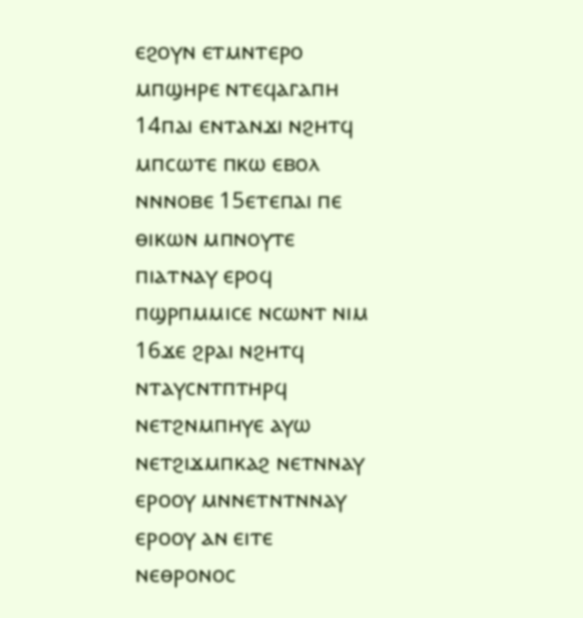ⲉϩⲟⲩⲛ ⲉⲧⲙⲛⲧⲉⲣⲟ ⲙⲡϣⲏⲣⲉ ⲛⲧⲉϥⲁⲅⲁⲡⲏ 14ⲡⲁⲓ ⲉⲛⲧⲁⲛϫⲓ ⲛϩⲏⲧϥ ⲙⲡⲥⲱⲧⲉ ⲡⲕⲱ ⲉⲃⲟⲗ ⲛⲛⲛⲟⲃⲉ 15ⲉⲧⲉⲡⲁⲓ ⲡⲉ ⲑⲓⲕⲱⲛ ⲙⲡⲛⲟⲩⲧⲉ ⲡⲓⲁⲧⲛⲁⲩ ⲉⲣⲟϥ ⲡϣⲣⲡⲙⲙⲓⲥⲉ ⲛⲥⲱⲛⲧ ⲛⲓⲙ 16ϫⲉ ϩⲣⲁⲓ ⲛϩⲏⲧϥ ⲛⲧⲁⲩⲥⲛⲧⲡⲧⲏⲣϥ ⲛⲉⲧϩⲛⲙⲡⲏⲩⲉ ⲁⲩⲱ ⲛⲉⲧϩⲓϫⲙⲡⲕⲁϩ ⲛⲉⲧⲛⲛⲁⲩ ⲉⲣⲟⲟⲩ ⲙⲛⲛⲉⲧⲛⲧⲛⲛⲁⲩ ⲉⲣⲟⲟⲩ ⲁⲛ ⲉⲓⲧⲉ ⲛⲉⲑⲣⲟⲛⲟⲥ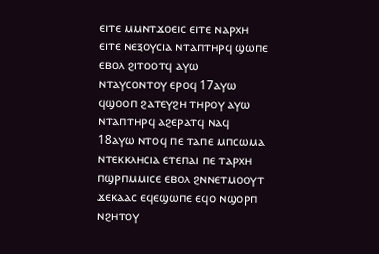ⲉⲓⲧⲉ ⲙⲙⲛⲧϫⲟⲉⲓⲥ ⲉⲓⲧⲉ ⲛⲁⲣⲭⲏ ⲉⲓⲧⲉ ⲛⲉⲝⲟⲩⲥⲓⲁ ⲛⲧⲁⲡⲧⲏⲣϥ ϣⲱⲡⲉ ⲉⲃⲟⲗ ϩⲓⲧⲟⲟⲧϥ ⲁⲩⲱ ⲛⲧⲁⲩⲥⲟⲛⲧⲟⲩ ⲉⲣⲟϥ 17ⲁⲩⲱ ϥϣⲟⲟⲡ ϩⲁⲧⲉⲩϩⲏ ⲧⲏⲣⲟⲩ ⲁⲩⲱ ⲛⲧⲁⲡⲧⲏⲣϥ ⲁϩⲉⲣⲁⲧϥ ⲛⲁϥ 18ⲁⲩⲱ ⲛⲧⲟϥ ⲡⲉ ⲧⲁⲡⲉ ⲙⲡⲥⲱⲙⲁ ⲛⲧⲉⲕⲕⲗⲏⲥⲓⲁ ⲉⲧⲉⲡⲁⲓ ⲡⲉ ⲧⲁⲣⲭⲏ ⲡϣⲣⲡⲙⲙⲓⲥⲉ ⲉⲃⲟⲗ ϩⲛⲛⲉⲧⲙⲟⲟⲩⲧ ϫⲉⲕⲁⲁⲥ ⲉϥⲉϣⲱⲡⲉ ⲉϥⲟ ⲛϣⲟⲣⲡ ⲛϩⲏⲧⲟⲩ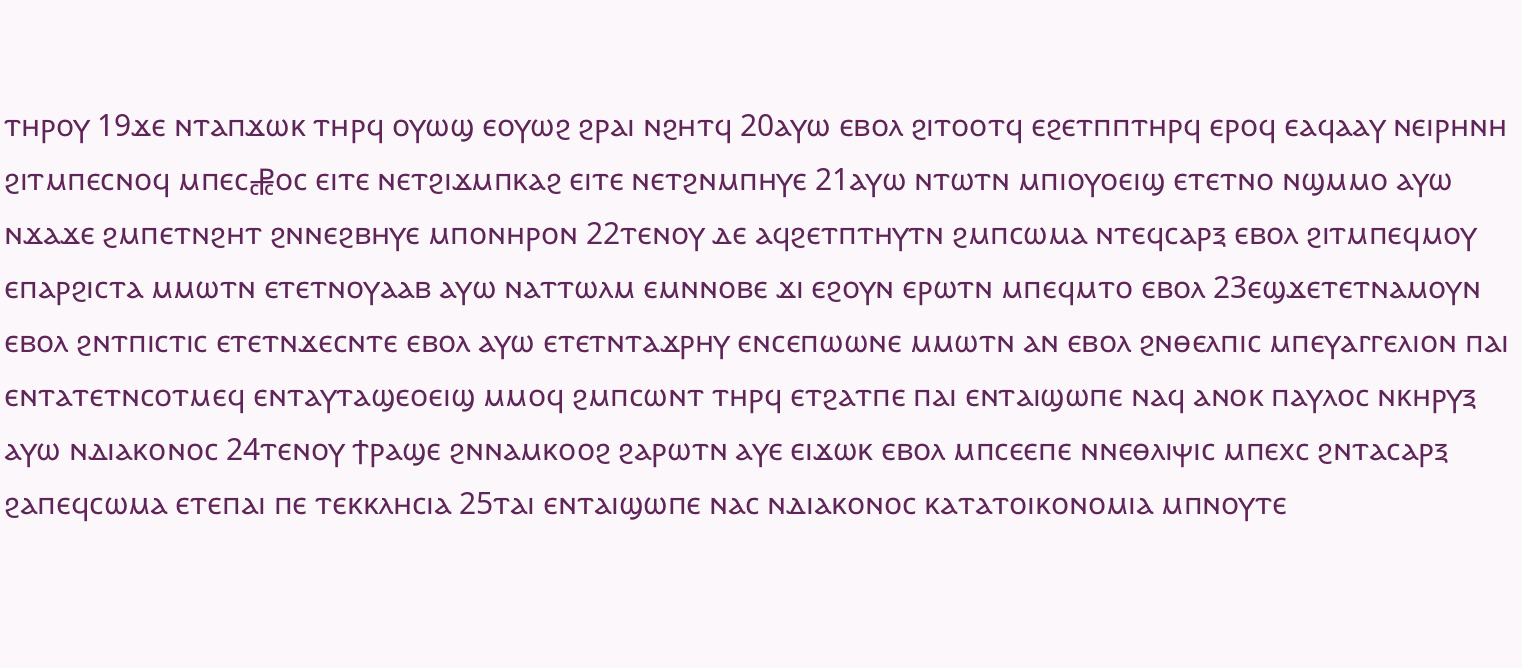ⲧⲏⲣⲟⲩ 19ϫⲉ ⲛⲧⲁⲡϫⲱⲕ ⲧⲏⲣϥ ⲟⲩⲱϣ ⲉⲟⲩⲱϩ ϩⲣⲁⲓ ⲛϩⲏⲧϥ 20ⲁⲩⲱ ⲉⲃⲟⲗ ϩⲓⲧⲟⲟⲧϥ ⲉϩⲉⲧⲡⲡⲧⲏⲣϥ ⲉⲣⲟϥ ⲉⲁϥⲁⲁⲩ ⲛⲉⲓⲣⲏⲛⲏ ϩⲓⲧⲙⲡⲉⲥⲛⲟϥ ⲙⲡⲉⲥ⳧ⲟⲥ ⲉⲓⲧⲉ ⲛⲉⲧϩⲓϫⲙⲡⲕⲁϩ ⲉⲓⲧⲉ ⲛⲉⲧϩⲛⲙⲡⲏⲩⲉ 21ⲁⲩⲱ ⲛⲧⲱⲧⲛ ⲙⲡⲓⲟⲩⲟⲉⲓϣ ⲉⲧⲉⲧⲛⲟ ⲛϣⲙⲙⲟ ⲁⲩⲱ ⲛϫⲁϫⲉ ϩⲙⲡⲉⲧⲛϩⲏⲧ ϩⲛⲛⲉϩⲃⲏⲩⲉ ⲙⲡⲟⲛⲏⲣⲟⲛ 22ⲧⲉⲛⲟⲩ ⲇⲉ ⲁϥϩⲉⲧⲡⲧⲏⲩⲧⲛ ϩⲙⲡⲥⲱⲙⲁ ⲛⲧⲉϥⲥⲁⲣⲝ ⲉⲃⲟⲗ ϩⲓⲧⲙⲡⲉϥⲙⲟⲩ ⲉⲡⲁⲣϩⲓⲥⲧⲁ ⲙⲙⲱⲧⲛ ⲉⲧⲉⲧⲛⲟⲩⲁⲁⲃ ⲁⲩⲱ ⲛⲁⲧⲧⲱⲗⲙ ⲉⲙⲛⲛⲟⲃⲉ ϫⲓ ⲉϩⲟⲩⲛ ⲉⲣⲱⲧⲛ ⲙⲡⲉϥⲙⲧⲟ ⲉⲃⲟⲗ 23ⲉϣϫⲉⲧⲉⲧⲛⲁⲙⲟⲩⲛ ⲉⲃⲟⲗ ϩⲛⲧⲡⲓⲥⲧⲓⲥ ⲉⲧⲉⲧⲛϫⲉⲥⲛⲧⲉ ⲉⲃⲟⲗ ⲁⲩⲱ ⲉⲧⲉⲧⲛⲧⲁϫⲣⲏⲩ ⲉⲛⲥⲉⲡⲱⲱⲛⲉ ⲙⲙⲱⲧⲛ ⲁⲛ ⲉⲃⲟⲗ ϩⲛⲑⲉⲗⲡⲓⲥ ⲙⲡⲉⲩⲁⲅⲅⲉⲗⲓⲟⲛ ⲡⲁⲓ ⲉⲛⲧⲁⲧⲉⲧⲛⲥⲟⲧⲙⲉϥ ⲉⲛⲧⲁⲩⲧⲁϣⲉⲟⲉⲓϣ ⲙⲙⲟϥ ϩⲙⲡⲥⲱⲛⲧ ⲧⲏⲣϥ ⲉⲧϩⲁⲧⲡⲉ ⲡⲁⲓ ⲉⲛⲧⲁⲓϣⲱⲡⲉ ⲛⲁϥ ⲁⲛⲟⲕ ⲡⲁⲩⲗⲟⲥ ⲛⲕⲏⲣⲩⲝ ⲁⲩⲱ ⲛⲇⲓⲁⲕⲟⲛⲟⲥ 24ⲧⲉⲛⲟⲩ ϯⲣⲁϣⲉ ϩⲛⲛⲁⲙⲕⲟⲟϩ ϩⲁⲣⲱⲧⲛ ⲁⲩⲉ ⲉⲓϫⲱⲕ ⲉⲃⲟⲗ ⲙⲡⲥⲉⲉⲡⲉ ⲛⲛⲉⲑⲗⲓⲯⲓⲥ ⲙⲡⲉⲭⲥ ϩⲛⲧⲁⲥⲁⲣⲝ ϩⲁⲡⲉϥⲥⲱⲙⲁ ⲉⲧⲉⲡⲁⲓ ⲡⲉ ⲧⲉⲕⲕⲗⲏⲥⲓⲁ 25ⲧⲁⲓ ⲉⲛⲧⲁⲓϣⲱⲡⲉ ⲛⲁⲥ ⲛⲇⲓⲁⲕⲟⲛⲟⲥ ⲕⲁⲧⲁⲧⲟⲓⲕⲟⲛⲟⲙⲓⲁ ⲙⲡⲛⲟⲩⲧⲉ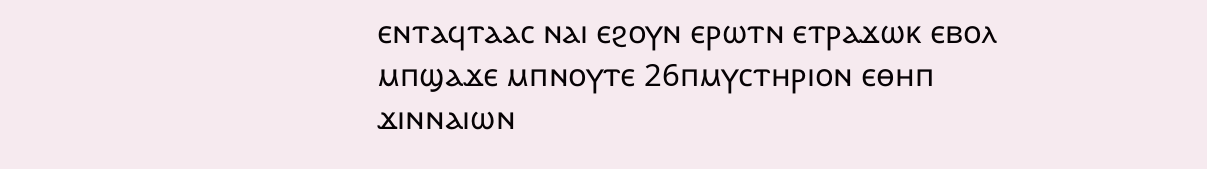ⲉⲛⲧⲁϥⲧⲁⲁⲥ ⲛⲁⲓ ⲉϩⲟⲩⲛ ⲉⲣⲱⲧⲛ ⲉⲧⲣⲁϫⲱⲕ ⲉⲃⲟⲗ ⲙⲡϣⲁϫⲉ ⲙⲡⲛⲟⲩⲧⲉ 26ⲡⲙⲩⲥⲧⲏⲣⲓⲟⲛ ⲉⲑⲏⲡ ϫⲓⲛⲛⲁⲓⲱⲛ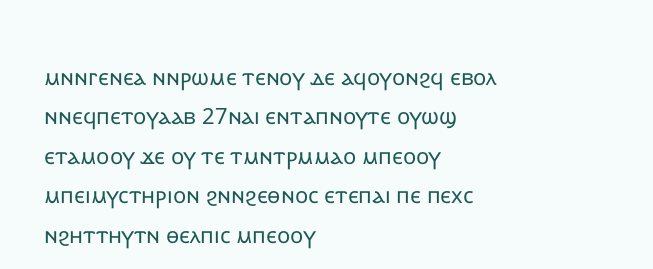ⲙⲛⲛⲅⲉⲛⲉⲁ ⲛⲛⲣⲱⲙⲉ ⲧⲉⲛⲟⲩ ⲇⲉ ⲁϥⲟⲩⲟⲛϩϥ ⲉⲃⲟⲗ ⲛⲛⲉϥⲡⲉⲧⲟⲩⲁⲁⲃ 27ⲛⲁⲓ ⲉⲛⲧⲁⲡⲛⲟⲩⲧⲉ ⲟⲩⲱϣ ⲉⲧⲁⲙⲟⲟⲩ ϫⲉ ⲟⲩ ⲧⲉ ⲧⲙⲛⲧⲣⲙⲙⲁⲟ ⲙⲡⲉⲟⲟⲩ ⲙⲡⲉⲓⲙⲩⲥⲧⲏⲣⲓⲟⲛ ϩⲛⲛϩⲉⲑⲛⲟⲥ ⲉⲧⲉⲡⲁⲓ ⲡⲉ ⲡⲉⲭⲥ ⲛϩⲏⲧⲧⲏⲩⲧⲛ ⲑⲉⲗⲡⲓⲥ ⲙⲡⲉⲟⲟⲩ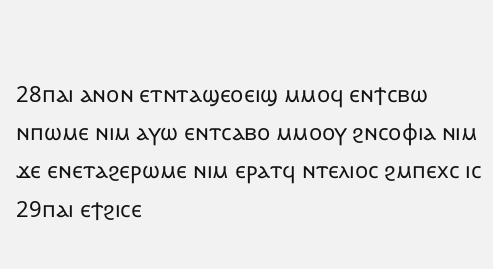28ⲡⲁⲓ ⲁⲛⲟⲛ ⲉⲧⲛⲧⲁϣⲉⲟⲉⲓϣ ⲙⲙⲟϥ ⲉⲛϯⲥⲃⲱ ⲛⲡⲱⲙⲉ ⲛⲓⲙ ⲁⲩⲱ ⲉⲛⲧⲥⲁⲃⲟ ⲙⲙⲟⲟⲩ ϩⲛⲥⲟⲫⲓⲁ ⲛⲓⲙ ϫⲉ ⲉⲛⲉⲧⲁϩⲉⲣⲱⲙⲉ ⲛⲓⲙ ⲉⲣⲁⲧϥ ⲛⲧⲉⲗⲓⲟⲥ ϩⲙⲡⲉⲭⲥ ⲓⲥ 29ⲡⲁⲓ ⲉϯϩⲓⲥⲉ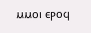ⲙⲙⲟⲓ ⲉⲣⲟϥ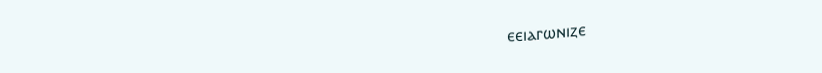ⲉⲉⲓⲁⲅⲱⲛⲓⲍⲉ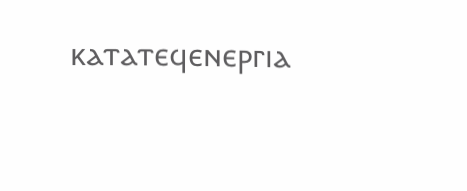ⲕⲁⲧⲁⲧⲉϥⲉⲛⲉⲣⲅⲓⲁ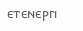ⲉⲧⲉⲛⲉⲣⲅⲓ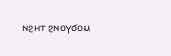ⲛϩⲏⲧ ϩⲛⲟⲩϭⲟⲙ